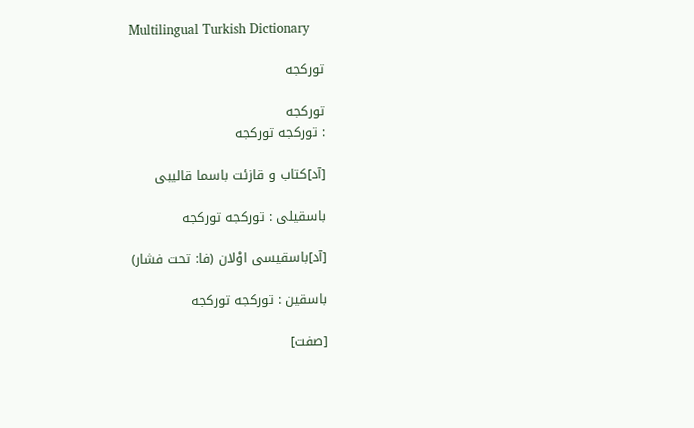Multilingual Turkish Dictionary

تورکجه

تورکجه
: تورکجه تورکجه

[آد]کتاب و قازئت باسما قالیبی

باسقیلی : تورکجه تورکجه

[آد]باسقیسی اوْلان (فا: تحت فشار)

باسقین : تورکجه تورکجه

[صفت]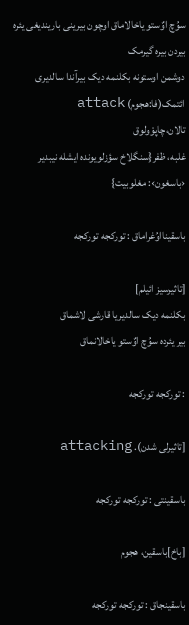سوُچ اوٌستو یاخالاماق اوچون بیرینی باریندیغی یئره بیردن بیره گیرمک
دوشمن اوستونه بکلنمه دیک بیرآندا سالدیری ائتمک(فا:هجوم) attack
تالان،چاپوْولوق
غلبه، ظفر{سنگلاخ سؤزلویونده ایشله نیبدیر ‹باسغون›: مغلوبیت}

باسقینااوُغراماق : تورکجه تورکجه

[تاثیرسیز ائیلم]
بکلنمه دیک سالدیریا قارشی لاشماق
بیر یئرده سوُچ اوٌستو یاخالانماق

: تورکجه تورکجه

[تاثیرلی شدن). attacking

باسقینتی : تورکجه تورکجه

[باخ]باسقین، هجوم

باسقینجاق : تورکجه تورکجه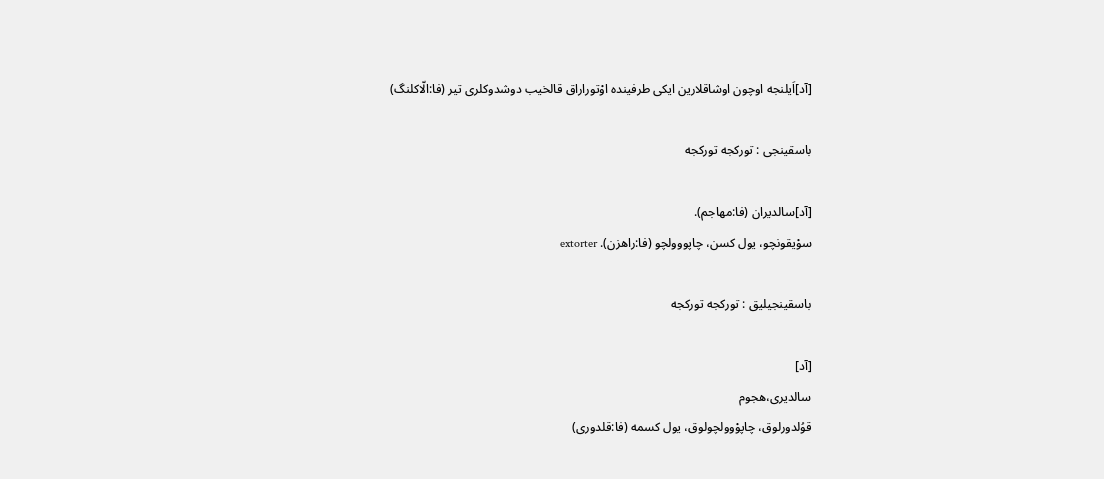[آد]اَیلنجه اوچون اوشاقلارین ایکی طرفینده اوْتوراراق قالخیب دوشدوکلری تیر (فا:الّاکلنگ)

باسقینجی : تورکجه تورکجه

[آد]سالدیران (فا:مهاجم).
سوْیقونچو، یول کسن، چاپووولچو (فا:راهزن). extorter

باسقینجیلیق : تورکجه تورکجه

[آد]
سالدیری،هجوم
قوُلدورلوق، چاپوْوولچولوق، یول کسمه (فا:قلدوری)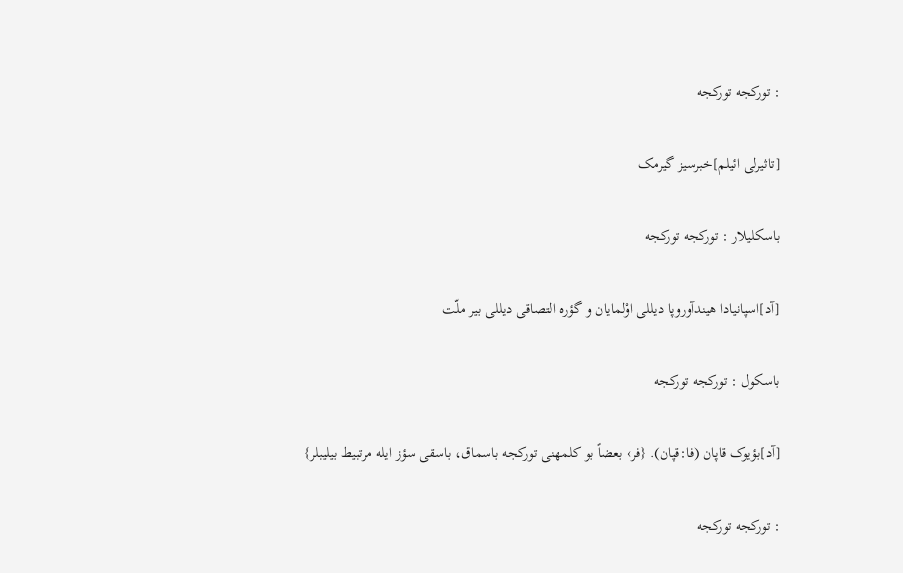: تورکجه تورکجه

[تاثیرلی ائیلم]خبرسیز گیرمک

باسکلیلار : تورکجه تورکجه

[آد]اسپانیادا هیندآوروپا دیللی اوْلمایان و گؤره التصاقی دیللی بیر ملّت

باسکول : تورکجه تورکجه

[آد]بؤیوک قاپان (فا:قپان). {فر› بعضاً بو کلمهنی تورکجه باسماق، باسقی سؤز ایله مرتبیط بیلیبلر}

: تورکجه تورکجه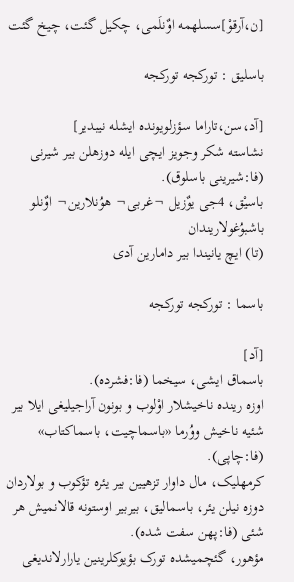[ن،آرقوْ]سسلهمه اوٌنلَمی، چکیل گئت، چیخ گئت

باسلیق : تورکجه تورکجه

[آد،سن،تاراما سؤزلویونده ایشله نیبدیر]
نشاسته شکر وجویز ایچی ایله دوزهلن بیر شیرنی (فا:شیرینی باسلوق).
باسیْق، 4جی یوٌزیل ¬غربی¬ هوُنلارین¬ اوٌنلو باشبوُغولاریندان
(تا) ایچ یانیندا بیر دامارین آدی

باسما : تورکجه تورکجه

[آد]
باسماق ایشی، سیخما (فا:فشرده).
اوزه رینده ناخیشلار اوْلوب و بونون آراجیلیغی ایلا بیر شئیه ناخیش ووُرما «باسماچیت، باسماکتاب» (فا:چاپی).
کرمهلیک، مال داوار تزهیین بیر یئره تؤکوب و بولاردان دوزه نیلن یئر، باسمالیق، بیربیر اوستونه قالانمیش هر شئی (فا:پهن سفت شده).
مؤهور، گئچمیشده تورک بؤیوکلرینین یارارلاندیغی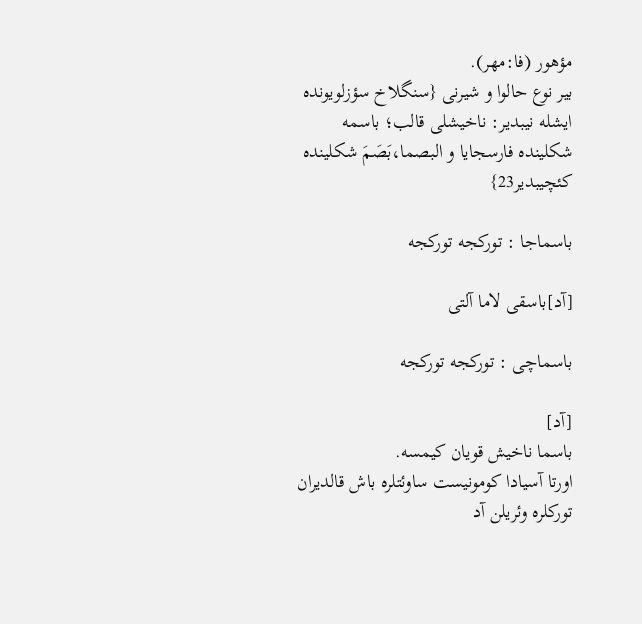مؤهور (فا:مهر).
بیر نوع حالوا و شیرنی {سنگلاخ سؤزلویونده ایشله نیبدیر: ناخیشلی قالب؛ باسمه شکلینده فارسجایا و البصما،بَصَمَ شکلینده کئچیبدیر23}

باسماجا : تورکجه تورکجه

[آد]باسقی لاما آلتی

باسماچی : تورکجه تورکجه

[آد]
باسما ناخیش قویان کیمسه.
اورتا آسیادا کومونیست ساوئتلره باش قالدیران تورکلره وئریلن آد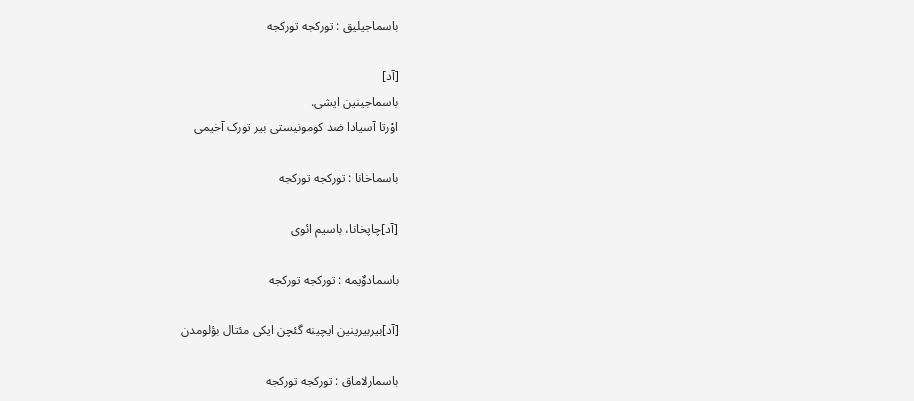باسماجیلیق : تورکجه تورکجه

[آد]
باسماجینین ایشی.
اوْرتا آسیادا ضد کومونیستی بیر تورک آخیمی

باسماخانا : تورکجه تورکجه

[آد]چاپخانا، باسیم ائوی

باسمادوٌیمه : تورکجه تورکجه

[آد]بیربیرینین ایچینه گئچن ایکی مئتال بؤلومدن

باسمارلاماق : تورکجه تورکجه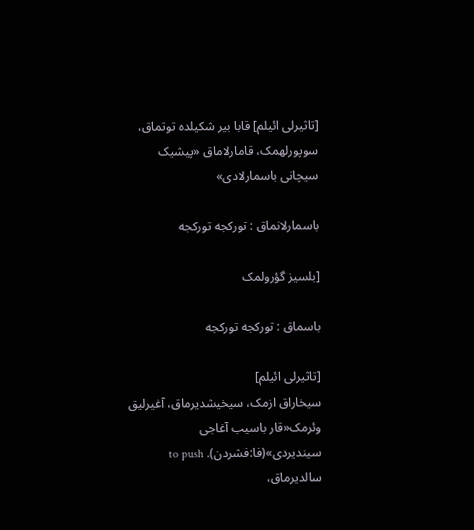[تاثیرلی ائیلم] قابا بیر شکیلده توتماق، سوپورلهمک، قامارلاماق «پیشیک سیچانی باسمارلادی»

باسمارلانماق : تورکجه تورکجه

[بلسیز گؤرولمک

باسماق : تورکجه تورکجه

[تاثیرلی ائیلم]
سیخاراق ازمک، سیخیشدیرماق، آغیرلیق وئرمک«قار باسیب آغاجی سیندیردی»(فا:فشردن). to push
سالدیرماق،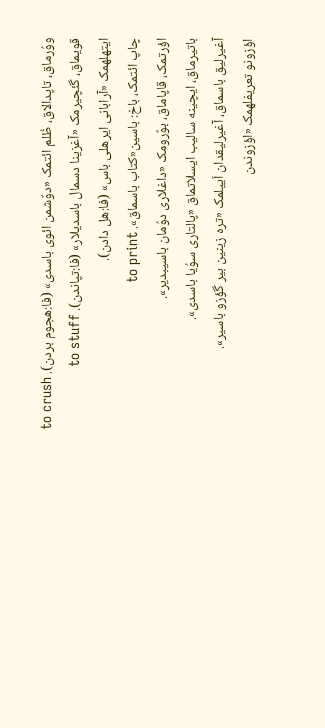ووُرماق، تاپدالاق، ظُلم ائتمک «دوٌشمن ائوی باسدی» (فا:هجوم بردن). to crush
قویماق، گئچیرمک «آغزینا دسمال باسدیلار» (فا:تپاندن). to stuff
ایتهلهمک «آرابانی ایرهلی باس» (فا:هل دادن).
چاپ ائتمک، باخ: باسین«کتاب باسماق». to print
اؤرتمک، قاپاماق، بوٌرومک «داغلاری دوُمان باسیبدیر».
باتیرماق، ایچینه سالیب ایسلاتماق «پالتاری سوُیا باسدی».
آغیرلیق باسماق، آغیرلیقدان اَییلمک «تره زینین بیر گؤزو باسیر».
اؤزونو تعریفلهمک «اؤزوندن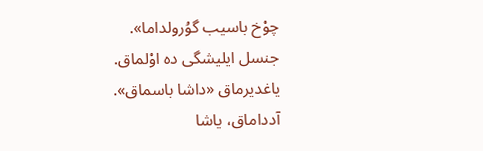چوْخ باسیب گوُرولداما».
جنسل ایلیشگی ده اوْلماق.
یاغدیرماق «داشا باسماق».
آدداماق، ‌یاشا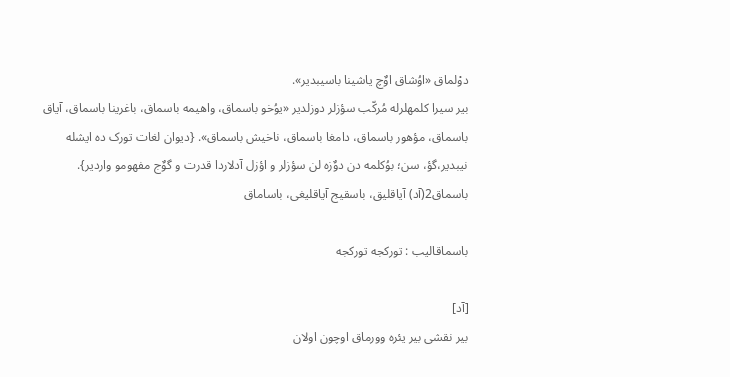دوْلماق «اوُشاق اوٌچ یاشینا باسیبدیر».
بیر سیرا کلمهلرله مُرکّب سؤزلر دوزلدیر «یوُخو باسماق، واهیمه باسماق، باغرینا باسماق، آیاق باسماق، مؤهور باسماق، دامغا باسماق، ناخیش باسماق». {دیوان لغات تورک ده ایشله نیبدیر،گؤ، سن؛ بوُکلمه دن دوٌزه لن سؤزلر و اؤزل آدلاردا قدرت و گوٌج مفهومو واردیر}.
باسماق2(آد) آیاقلیق، باسقیج آیاقلیغی، باساماق

باسماقالیب : تورکجه تورکجه

[آد]
بیر نقشی بیر یئره وورماق اوچون اولان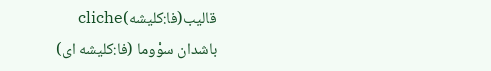قالیب(فا:کلیشه)cliche
باشدان سوْوما (فا:کلیشه ای)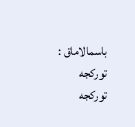باسمالاماق : تورکجه تورکجه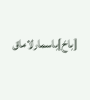[باخ]باسمارلاماق